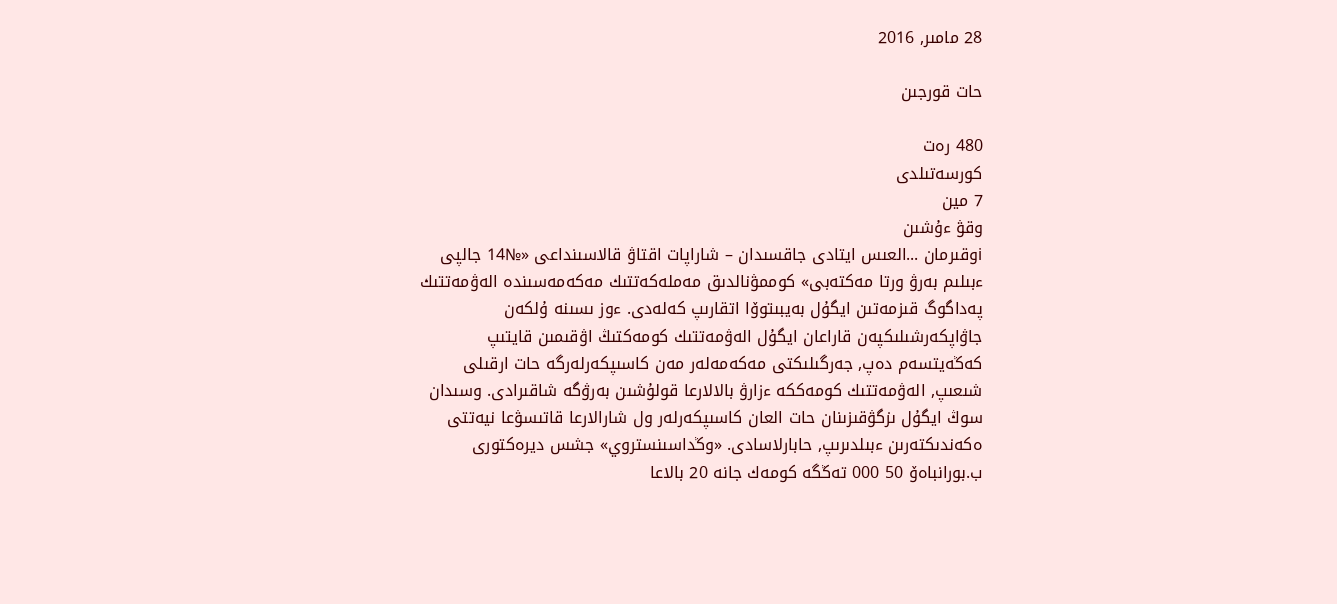28 مامىر, 2016

حات قورجىن

480 رەت
كورسەتىلدى
7 مين
وقۋ ءۇشىن
iوقىرمان ...العىس ايتادى جاقسىدان – شاراپات اقتاۋ قالاسىنداعى «№14 جالپى ءبىلىم بەرۋ ورتا مەكتەبى» كوممۋنالدىق مەملەكەتتىك مەكەمەسىندە الەۋمەتتىك پەداگوگ قىزمەتىن ايگۇل بەيبىتوۆا اتقارىپ كەلەدى. ءوز ىسىنە ۇلكەن جاۋاپكەرشىلىكپەن قاراعان ايگۇل الەۋمەتتىك كومەكتىڭ اۋقىمىن قايتىپ كەڭەيتسەم دەپ, جەرگىلىكتى مەكەمەلەر مەن كاسىپكەرلەرگە حات ارقىلى شىعىپ, الەۋمەتتىك كومەككە ءزارۋ بالالارعا قولۇشىن بەرۋگە شاقىرادى. وسىدان سوڭ ايگۇل ىزگۋقىزىنان حات العان كاسىپكەرلەر ول شارالارعا قاتىسۋعا نيەتتى ەكەندىكتەرىن ءبىلدىرىپ, حابارلاسادى. «وڭداسىنستروي» جشس ديرەكتورى ب.بورانباەۆ 50 000 تەڭگە كومەك جانە 20 بالاعا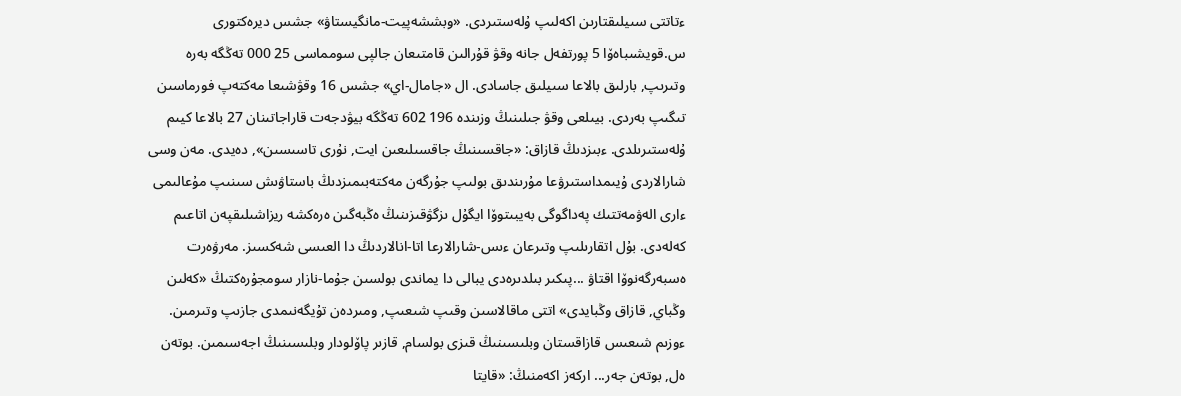ءتاتتى سىيلىقتارىن اكەلىپ ۇلەستىردى. «وبششەپيت-مانگيستاۋ» جشس ديرەكتورى س.قويشىباەۆا 5 پورتفەل جانە وقۋ قۇرالىن قامتىعان جالپى سومماسى 25 000 تەڭگە بەرە وتىرىپ, بارلىق بالاعا سىيلىق جاسادى. ال «جامال-اي» جشس 16 وقۋشىعا مەكتەپ فورماسىن تىگىپ بەردى. بيىلعى وقۋ جىلىنىڭ وزىندە 196 602 تەڭگە بيۋدجەت قاراجاتىنان 27 بالاعا كيىم ۇلەستىرىلدى. ءبىزدىڭ قازاق: «جاقسىنىڭ جاقسىلىعىن ايت, نۇرى تاسىسىن», دەيدى. مەن وسى شارالاردى ۇيىمداستىرۋعا مۇرىندىق بولىپ جۇرگەن مەكتەبىمىزدىڭ باستاۋىش سىنىپ مۇعالىمى ءارى الەۋمەتتىك پەداگوگى بەيبىتوۆا ايگۇل ىزگۋقىزىنىڭ ەڭبەگىن ەرەكشە ريزاشىلىقپەن اتاعىم كەلەدى. بۇل اتقارىلىپ وتىرعان ءىس-شارالارعا اتا-انالاردىڭ دا العىسى شەكسىز. مەرۋەرت ەسبەرگەنوۆا اقتاۋ ...پىكىر بىلدىرەدى يبالى دا يماندى بولسىن جۇما-نازار سومجۇرەكتىڭ «كەلىن وڭباي, قازاق وڭبايدى» اتتى ماقالاسىن وقىپ شىعىپ, ومىردەن تۇيگەنىمدى جازىپ وتىرمىن. ءوزىم شىعىس قازاقستان وبلىسىنىڭ قىزى بولسام, قازىر پاۆلودار وبلىسىنىڭ اجەسىمىن. بوتەن ەل, بوتەن جەر... اركەز اكەمنىڭ: «قايتا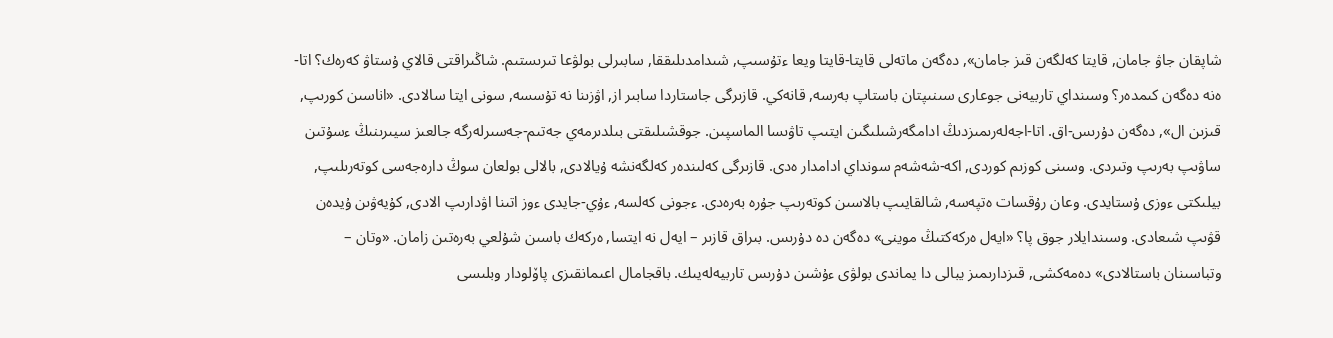شاپقان جاۋ جامان, قايتا كەلگەن قىز جامان», دەگەن ماتەلى قايتا-قايتا ويعا ءتۇسىپ, شىدامدىلىققا, سابىرلى بولۋعا تىرىستىم. شاڭىراقتى قالاي ۇستاۋ كەرەك؟ اتا-ەنە دەگەن كىمدەر؟ وسىنداي تاربيەنى جوعارى سىنىپتان باستاپ بەرسە, قانەكي. قازىرگى جاستاردا سابىر از, اۋزىنا نە تۇسسە, سونى ايتا سالادى. «اناسىن كورىپ, قىزىن ال», دەگەن دۇرىس-اق. اتا-اجەلەرىمىزدىڭ ادامگەرشىلىگىن ايتىپ تاۋىسا الماسپىن. جوقشىلىقتى بىلدىرمەي جەتىم-جەسىرلەرگە جالعىز سيىرىنىڭ ءسۇتىن ساۋىپ بەرىپ وتىردى. وسىنى كوزىم كوردى, اكە-شەشەم سونداي ادامدار ەدى. قازىرگى كەلىندەر كەلگەنشە ۇيالادى, بالالى بولعان سوڭ دارەجەسى كوتەرىلىپ, بيلىكتى ءوزى ۇستايدى. وعان رۇقسات ەتپەسە, شالقايىپ بالاسىن كوتەرىپ جۇرە بەرەدى. ءجونى كەلسە, ءۇي-جايدى ءوز اتىنا اۋدارىپ الادى, كۇيەۋىن ۇيدەن قۋىپ شىعادى. وسىندايلار جوق پا؟ «ايەل ەركەكتىڭ موينى» دەگەن دە دۇرىس. بىراق قازىر – ايەل نە ايتسا, ەركەك باسىن شۇلعي بەرەتىن زامان. «وتان – وتباسىنان باستالادى» دەمەكشى, قىزدارىمىز يبالى دا يماندى بولۋى ءۇشىن دۇرىس تاربيەلەيىك. باقجامال اعىمانقىزى پاۆلودار وبلىسى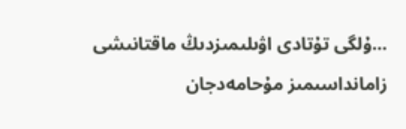...ۇلگى تۇتادى اۋىلىمىزدىڭ ماقتانىشى زامانداسىمىز مۇحامەدجان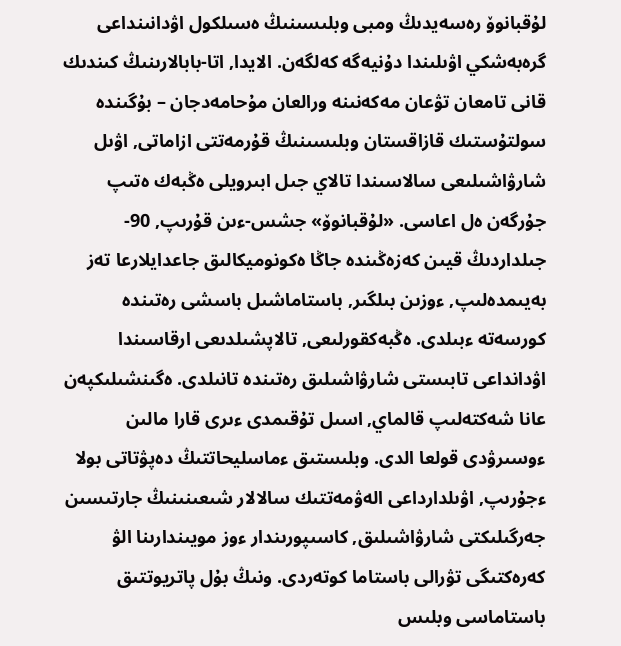لۇقبانوۆ رەسەيدىڭ ومبى وبلىسىنىڭ ەسىلكول اۋدانىنداعى گرەبەشكي اۋىلىندا دۇنيەگە كەلگەن. الايدا, اتا-بابالارىنىڭ كىندىك قانى تامعان تۋعان مەكەنىنە ورالعان مۇحامەدجان – بۇگىندە سولتۇستىك قازاقستان وبلىسىنىڭ قۇرمەتتى ازاماتى, اۋىل شارۋاشىلىعى سالاسىندا تالاي جىل ابىرويلى ەڭبەك ەتىپ جۇرگەن ەل اعاسى. «لۇقبانوۆ» جشس-ءىن قۇرىپ, 90-جىلداردىڭ قيىن كەزەڭىندە جاڭا ەكونوميكالىق جاعدايلارعا تەز بەيىمدەلىپ, ءوزىن بىلگىر, باستاماشىل باسشى رەتىندە كورسەتە ءبىلدى. ەڭبەكقورلىعى, تالاپشىلدىعى ارقاسىندا اۋدانداعى تابىستى شارۋاشىلىق رەتىندە تانىلدى. ەگىنشىلىكپەن عانا شەكتەلىپ قالماي, اسىل تۇقىمدى ءىرى قارا مالىن ءوسىرۋدى قولعا الدى. وبلىستىق ءماسليحاتتىڭ دەپۋتاتى بولا ءجۇرىپ, اۋىلدارداعى الەۋمەتتىك سالالار شىعىنىنىڭ جارتىسىن جەرگىلىكتى شارۋاشىلىق, كاسىپورىندار ءوز مويىندارىنا الۋ كەرەكتىگى تۋرالى باستاما كوتەردى. ونىڭ بۇل پاتريوتتىق باستاماسى وبلىس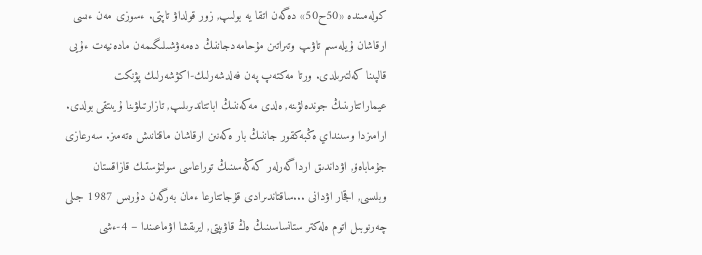كولەمىندە «50ح50» دەگەن اتقا يە بولىپ, زور قولداۋ تاپتى. ءسوزى مەن ءىسى ارقاشان ۇيلەسىم تاۋىپ وتىراتىن مۇحامەدجاننىڭ دەمەۋشىلىگىمەن مادەنيەت ءۇيى قالپىنا كەلتىرىلدى. ورتا مەكتەپ پەن فەلدشەرلىك-اكۋشەرلىك پۋنكت عيماراتتارىنىڭ جوندەلۋىنە, ەلدى مەكەننىڭ اباتتاندىرىلىپ, تازارتىلۋىنا ۇيىتقى بولدى. ارامىزدا وسىنداي ەڭبەكقور جاننىڭ بار ەكەنىن ارقاشان ماقتانىش ەتەمىز. سەرعازى جۇماباەۆ, اۋداندىق ارداگەرلەر كەڭەسىنىڭ توراعاسى سولتۇستىك قازاقستان وبلىسى, اقجار اۋدانى ...ساقتاندىرادى قۇجاتتارعا ءمان بەرگەن دۇرىس 1987 جىلى چەرنوبىل اتوم ەلەكتر ستانساسىنىڭ ەڭ قاۋىپتى, ايرىقشا اۋماعىندا – 4-ءشى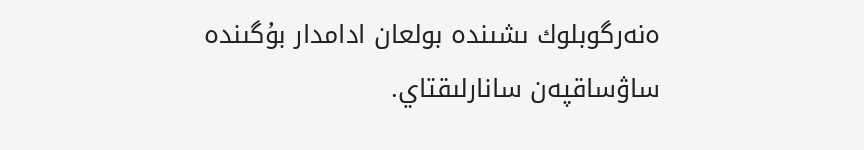ەنەرگوبلوك ىشىندە بولعان ادامدار بۇگىندە ساۋساقپەن سانارلىقتاي.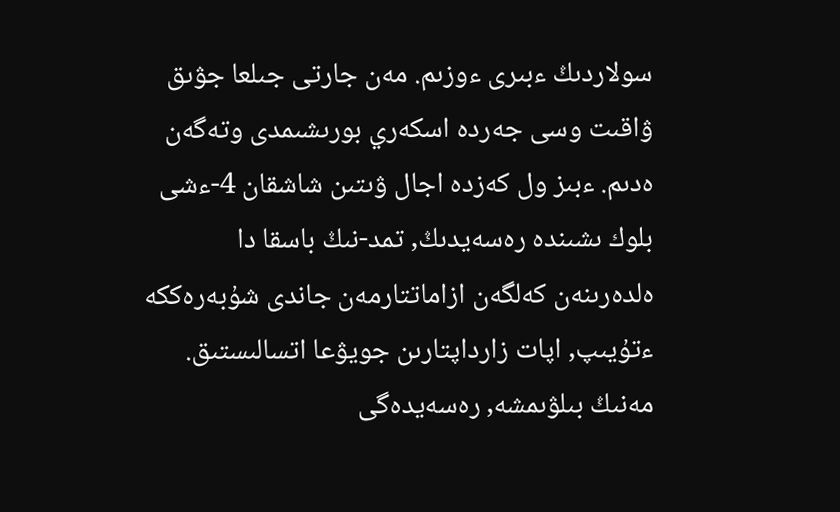سولاردىڭ ءبىرى ءوزىم. مەن جارتى جىلعا جۋىق ۋاقىت وسى جەردە اسكەري بورىشىمدى وتەگەن ەدىم. ءبىز ول كەزدە اجال ۋىتىن شاشقان 4-ءشى بلوك ىشىندە رەسەيدىڭ, تمد-نىڭ باسقا دا ەلدەرىنەن كەلگەن ازاماتتارمەن جاندى شۇبەرەككە ءتۇيىپ, اپات زارداپتارىن جويۋعا اتسالىستىق. مەنىڭ بىلۋىمشە, رەسەيدەگى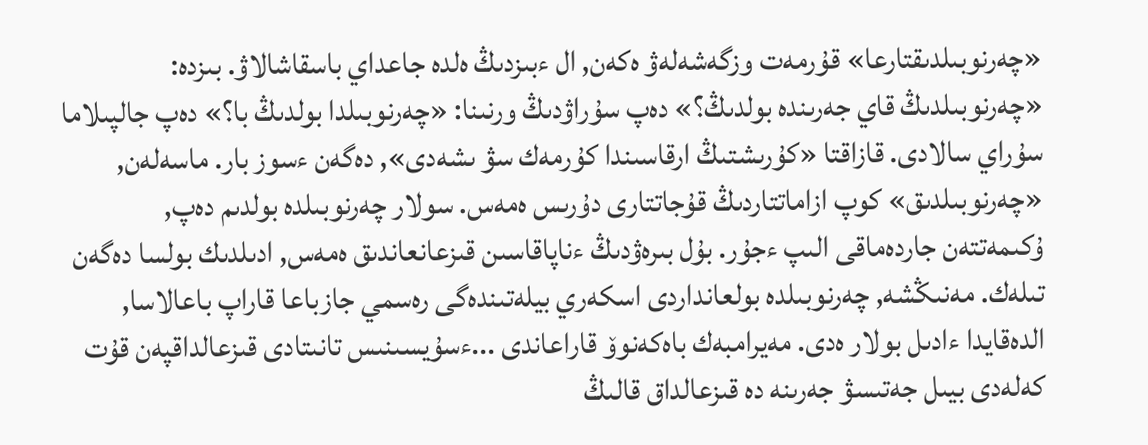«چەرنوبىلدىقتارعا» قۇرمەت وزگەشەلەۋ ەكەن, ال ءبىزدىڭ ەلدە جاعداي باسقاشالاۋ. بىزدە: «چەرنوبىلدىڭ قاي جەرىندە بولدىڭ؟» دەپ سۇراۋدىڭ ورنىنا: «چەرنوبىلدا بولدىڭ با؟» دەپ جالپىلاما سۇراي سالادى. قازاقتا «كۇرىشتىڭ ارقاسىندا كۇرمەك سۋ ىشەدى», دەگەن ءسوز بار. ماسەلەن, «چەرنوبىلدىق» كوپ ازاماتتاردىڭ قۇجاتتارى دۇرىس ەمەس. سولار چەرنوبىلدە بولدىم دەپ, ۇكىمەتتەن جاردەماقى الىپ ءجۇر. بۇل بىرەۋدىڭ ءناپاقاسىن قىزعانعاندىق ەمەس, ادىلدىك بولسا دەگەن تىلەك. مەنىڭشە, چەرنوبىلدە بولعانداردى اسكەري بيلەتىندەگى رەسمي جازباعا قاراپ باعالاسا, الدەقايدا ءادىل بولار ەدى. مەيرامبەك باەكەنوۆ قاراعاندى ...ءسۇيسىنىس تانىتادى قىزعالداقپەن قۇت كەلەدى بيىل جەتىسۋ جەرىنە دە قىزعالداق قالىڭ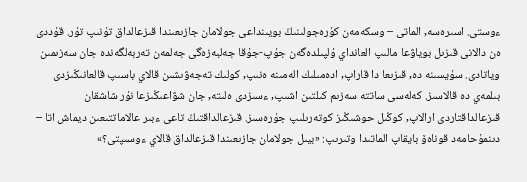ءوستى. اسىرەسە, الماتى – وسكەمەن كۇرەجولىنىڭ بويىنداعى جولامان جازىعىندا قىزعالداق تۇنىپ تۇر. قۇددى ەن دالانى قىزىل بوياۋعا مالىپ العانداي ۇلپىلدەگەن جۇپ-جۇقا جەلبەزەگى جەلمەن تەربەلگەندە جان سەزىمىن وياتادى. سۇيسىنە دە, قىزىعا دا قاراپ, ادەمىلىك الەمىنە ەنىپ, كولىك تەجەۋىشىن قالاي باسىپ قالعانىڭىزدى بىلمەي دە قالاسىز. كەلەسى ساتتە سەزىم كىلتىن اشىپ, ءسىزدى ەلىتە, جان شۋاعىڭىزعا نۇر شاشقان قىزعالداقتاردى ارالاپ, كوڭىل حوشىڭىز كوتەرىلىپ جۇرەسىز. قىزعالداقتىڭ تاعى ءبىر عالاماتتىعىن ديماش اتا – دىنمۇحامەد قوناەۆ بايقاپ الماتىدا وتىرىپ: «بيىل جولامان جازىعىندا قىزعالداق قالاي ءوسىپتى؟»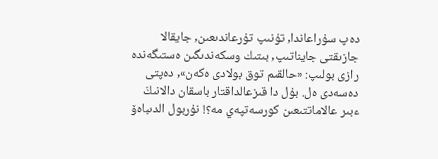دەپ سۇراعاندا, تۇنىپ تۇرعاندىعىن, جايقالا جازىقتى جايناتىپ, بىتىك وسكەندىگىن ەستىگەندە رازى بولىپ: «حالقىم توق بولادى ەكەن», دەپتى دەسەدى ەل. بۇل دا قىزعالداقتار باسقان دالانىڭ ءبىر عالاماتتىعىن كورسەتپەي مە؟! نۇربول الدىباەۆ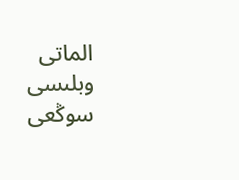الماتى وبلىسى
سوڭعى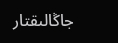جاڭالىقتار